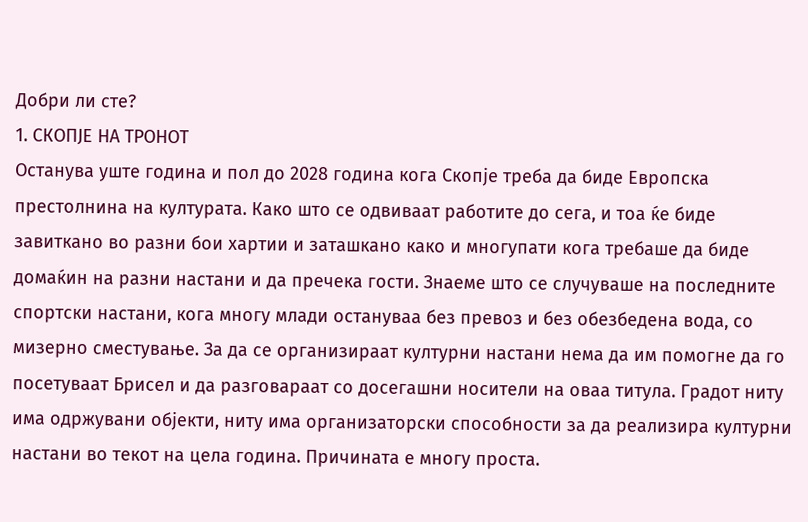Добри ли сте?
1. СКОПЈЕ НА ТРОНОТ
Останува уште година и пол до 2028 година кога Скопје треба да биде Европска престолнина на културата. Како што се одвиваат работите до сега, и тоа ќе биде завиткано во разни бои хартии и заташкано како и многупати кога требаше да биде домаќин на разни настани и да пречека гости. Знаеме што се случуваше на последните спортски настани, кога многу млади остануваа без превоз и без обезбедена вода, со мизерно сместување. За да се организираат културни настани нема да им помогне да го посетуваат Брисел и да разговараат со досегашни носители на оваа титула. Градот ниту има одржувани објекти, ниту има организаторски способности за да реализира културни настани во текот на цела година. Причината е многу проста.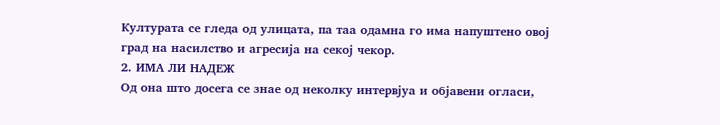Културата се гледа од улицата, па таа одамна го има напуштено овој град на насилство и агресија на секој чекор.
2. ИМА ЛИ НАДЕЖ
Од она што досега се знае од неколку интервјуа и објавени огласи,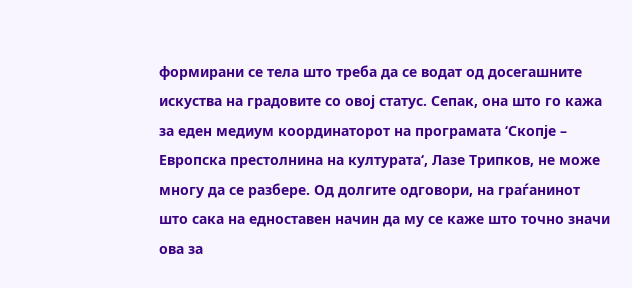формирани се тела што треба да се водат од досегашните искуства на градовите со овој статус. Сепак, она што го кажа за еден медиум координаторот на програмата ‘Скопје – Европска престолнина на културата‘, Лазе Трипков, не може многу да се разбере. Од долгите одговори, на граѓанинот што сака на едноставен начин да му се каже што точно значи ова за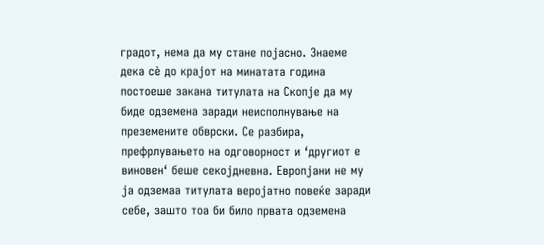градот, нема да му стане појасно. Знаеме дека сѐ до крајот на минатата година постоеше закана титулата на Скопје да му биде одземена заради неисполнување на преземените обврски. Се разбира, префрлувањето на одговорност и ‘другиот е виновен‘ беше секојдневна. Европјани не му ја одземаа титулата веројатно повеќе заради себе, зашто тоа би било првата одземена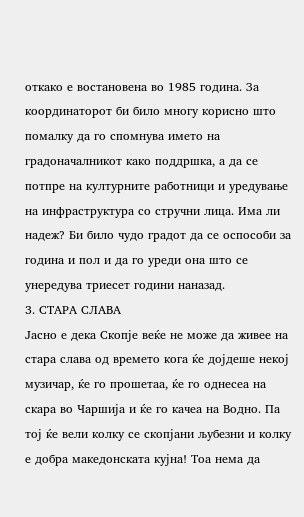откако е востановена во 1985 година. За координаторот би било многу корисно што помалку да го спомнува името на градоначалникот како поддршка, а да се потпре на културните работници и уредување на инфраструктура со стручни лица. Има ли надеж? Би било чудо градот да се оспособи за година и пол и да го уреди она што се унередува триесет години наназад.
3. СТАРА СЛАВА
Јасно е дека Скопје веќе не може да живее на стара слава од времето кога ќе дојдеше некој музичар, ќе го прошетаа, ќе го однесеа на скара во Чаршија и ќе го качеа на Водно. Па тој ќе вели колку се скопјани љубезни и колку е добра македонската кујна! Тоа нема да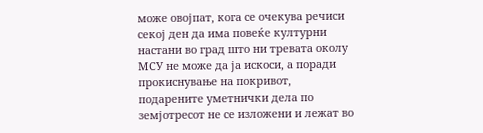може овојпат, кога се очекува речиси секој ден да има повеќе културни настани во град што ни тревата околу МСУ не може да ја искоси, а поради прокиснување на покривот, подарените уметнички дела по земјотресот не се изложени и лежат во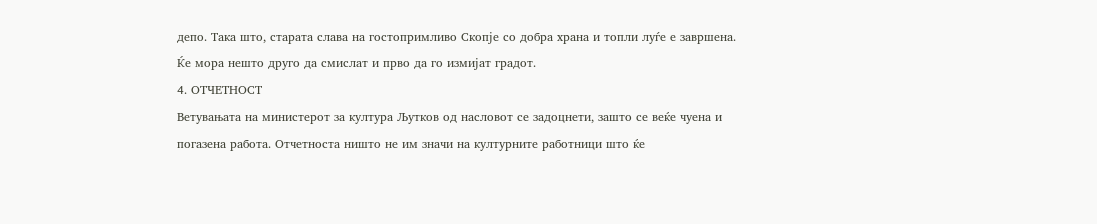депо. Така што, старата слава на гостопримливо Скопје со добра храна и топли луѓе е завршена. Ќе мора нешто друго да смислат и прво да го измијат градот.
4. ОТЧЕТНОСТ
Ветувањата на министерот за култура Љутков од насловот се задоцнети, зашто се веќе чуена и погазена работа. Отчетноста ништо не им значи на културните работници што ќе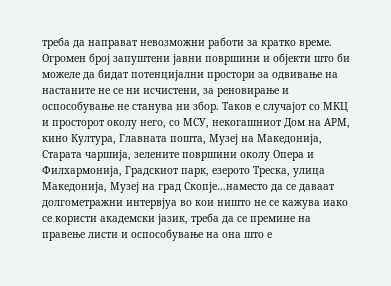треба да направат невозможни работи за кратко време. Огромен број запуштени јавни површини и објекти што би можеле да бидат потенцијални простори за одвивање на настаните не се ни исчистени, за реновирање и оспособување не станува ни збор. Таков е случајот со МКЦ и просторот околу него, со МСУ, некогашниот Дом на АРМ, кино Култура, Главната пошта, Музеј на Македонија, Старата чаршија, зелените површини околу Опера и Филхармонија, Градскиот парк, езерото Треска, улица Македонија, Музеј на град Скопје…наместо да се даваат долгометражни интервјуа во кои ништо не се кажува иако се користи академски јазик, треба да се премине на правење листи и оспособување на она што е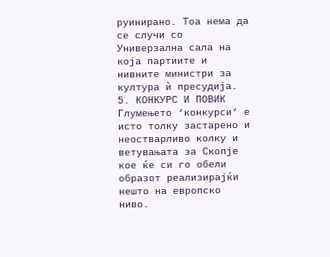руинирано. Тоа нема да се случи со Универзална сала на која партиите и нивните министри за култура ѝ пресудија.
5. КОНКУРС И ПОВИК
Глумењето ‘конкурси‘ е исто толку застарено и неостварливо колку и ветувањата за Скопје кое ќе си го обели образот реализирајќи нешто на европско ниво.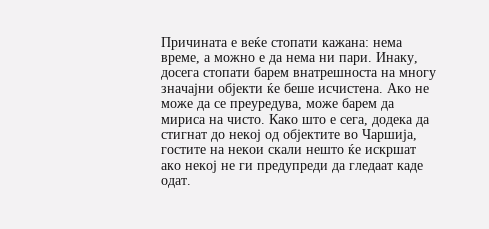Причината е веќе стопати кажана: нема време, а можно е да нема ни пари. Инаку, досега стопати барем внатрешноста на многу значајни објекти ќе беше исчистена. Ако не може да се преуредува, може барем да мириса на чисто. Како што е сега, додека да стигнат до некој од објектите во Чаршија, гостите на некои скали нешто ќе искршат ако некој не ги предупреди да гледаат каде одат.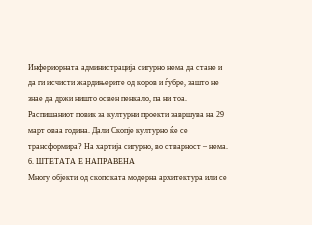Инфериорната администрација сигурно нема да стане и да ги исчисти жардињерите од коров и ѓубре, зашто не знае да држи ништо освен пенкало, па ни тоа. Распишаниот повик за културни проекти завршува на 29 март оваа година. Дали Скопје културно ќе се трансформира? На хартија сигурно, во стварност – нема.
6. ШТЕТАТА Е НАПРАВЕНА
Многу објекти од скопската модерна архитектура или се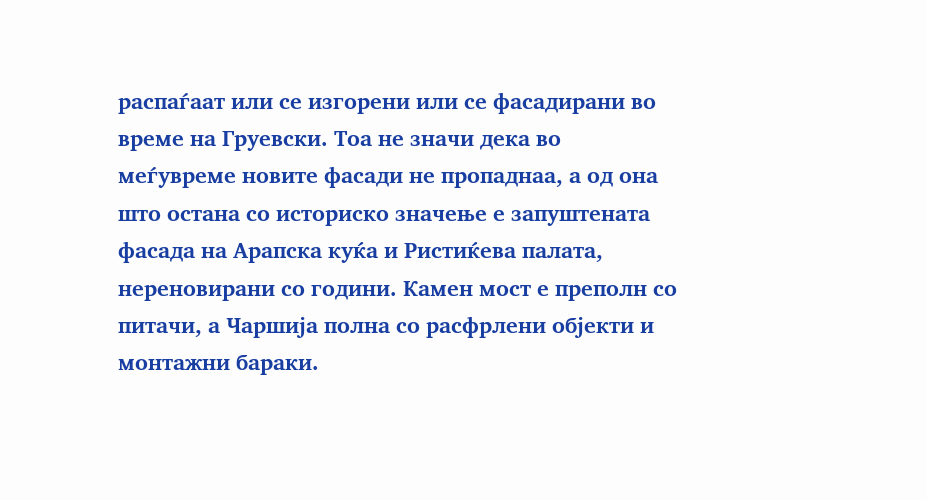распаѓаат или се изгорени или се фасадирани во време на Груевски. Тоа не значи дека во меѓувреме новите фасади не пропаднаа, а од она што остана со историско значење е запуштената фасада на Арапска куќа и Ристиќева палата, нереновирани со години. Камен мост е преполн со питачи, а Чаршија полна со расфрлени објекти и монтажни бараки.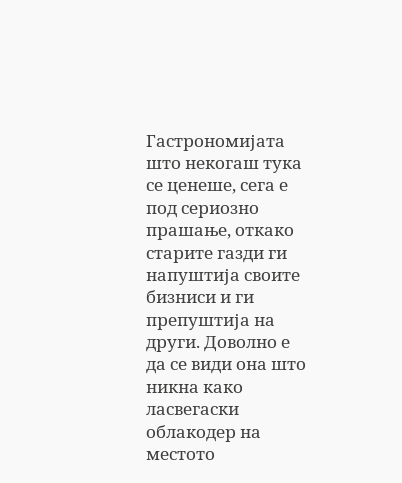Гастрономијата што некогаш тука се ценеше, сега е под сериозно прашање, откако старите газди ги напуштија своите бизниси и ги препуштија на други. Доволно е да се види она што никна како ласвегаски облакодер на местото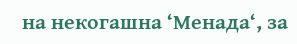на некогашна ‘Менада‘, за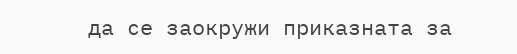да се заокружи приказната за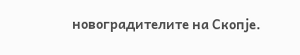новоградителите на Скопје.